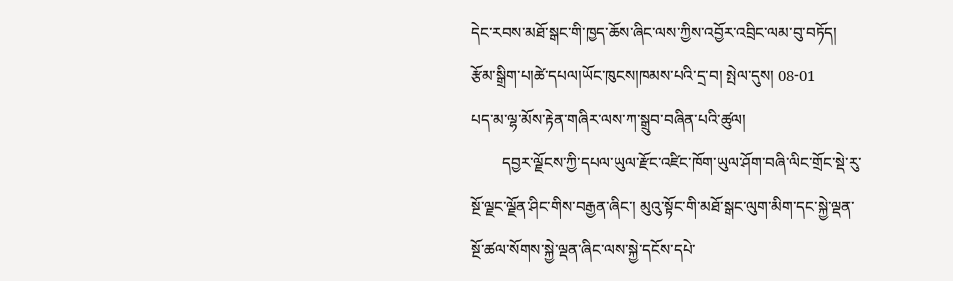དེང་རབས་མཐོ་སྒང་གི་ཁྱད་ཆོས་ཞིང་ལས་ཀྱིས་འབྱོར་འབྲིང་ལམ་བུ་བཏོད།
རྩོམ་སྒྲིག་པ།ཚེ་དཔལ།ཡོང་ཁུངས།ཁམས་པའི་དྲ་བ། སྤེལ་དུས། 08-01
པད་མ་ལྷ་མོས་རྟེན་གཞིར་ལས་ཀ་སྒྲུབ་བཞིན་པའི་ཚུལ།
        དབྱར་ལྗོངས་ཀྱི་དཔལ་ཡུལ་རྫོང་འཛིང་ཁོག་ཡུལ་ཤོག་བཞི་ལིང་གྲོང་སྡེ་རུ་སྔོ་ལྗང་ལྗོན་ཤིང་གིས་བརྒྱན་ཞིང་། མུའུ་སྟོང་གི་མཐོ་སྒང་ལུག་མིག་དང་སྐྱེ་ལྡན་སྔོ་ཚལ་སོགས་སྐྱེ་ལྡན་ཞིང་ལས་སྐྱེ་དངོས་དཔེ་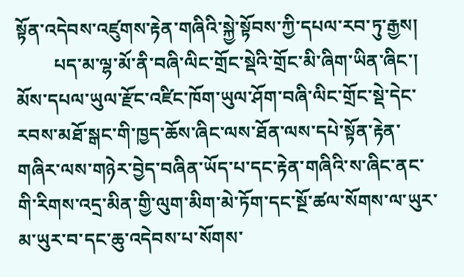སྟོན་འདེབས་འཛུགས་རྟེན་གཞིའི་སྐྱེ་སྟོབས་ཀྱི་དཔལ་རབ་ཏུ་རྒྱས།
        པད་མ་ལྷ་མོ་ནི་བཞི་ལིང་གྲོང་སྡེའི་གྲོང་མི་ཞིག་ཡིན་ཞིང་། མོས་དཔལ་ཡུལ་རྫོང་འཛིང་ཁོག་ཡུལ་ཤོག་བཞི་ལིང་གྲོང་སྡེ་དེང་རབས་མཐོ་སྒང་གི་ཁྱད་ཆོས་ཞིང་ལས་ཐོན་ལས་དཔེ་སྟོན་རྟེན་གཞིར་ལས་གཉེར་བྱེད་བཞིན་ཡོད་པ་དང་རྟེན་གཞིའི་ས་ཞིང་ནང་གི་རིགས་འདྲ་མིན་གྱི་ལུག་མིག་མེ་ཏོག་དང་སྔོ་ཚལ་སོགས་ལ་ཡུར་མ་ཡུར་བ་དང་ཆུ་འདེབས་པ་སོགས་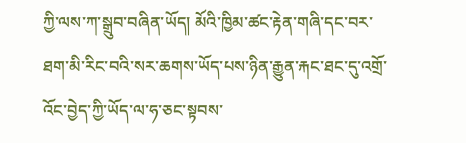ཀྱི་ལས་ཀ་སྒྲུབ་བཞིན་ཡོད། མོའི་ཁྱིམ་ཚང་རྟེན་གཞི་དང་བར་ཐག་མི་རིང་བའི་སར་ཆགས་ཡོད་པས་ཉིན་རྒྱུན་རྐང་ཐང་དུ་འགྲོ་འོང་བྱེད་ཀྱི་ཡོད་ལ་ཧ་ཅང་སྟབས་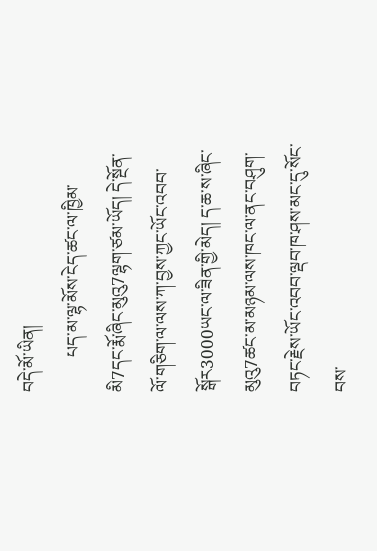བདེ་མོ་ཡིན།
        པད་མ་ལྷ་མོས་ངེད་ཚང་ལ་ཁྱིམ་མི7དང་རྨོ་ཞིང་མུའུ7ལྷག་ཙམ་ཡོད། དེ་སྔོན་ལོ་གཅིག་ལ་ལས་ཀ་བྱས་ཀྱང་ཡོང་འབབ་སྒོར3000ཡང་ལ་ཟིན་གྱི་མེད། ད་ཆ་ས་ཞིང་མུའུ7ཚང་མ་མཉམ་ལས་ཁང་ལ་ནང་བཤུག་བཏང་རྗེས་ཡོང་འབབ་ལྡབ་ཁ་ཤས་མང་དུ་སོང་བས་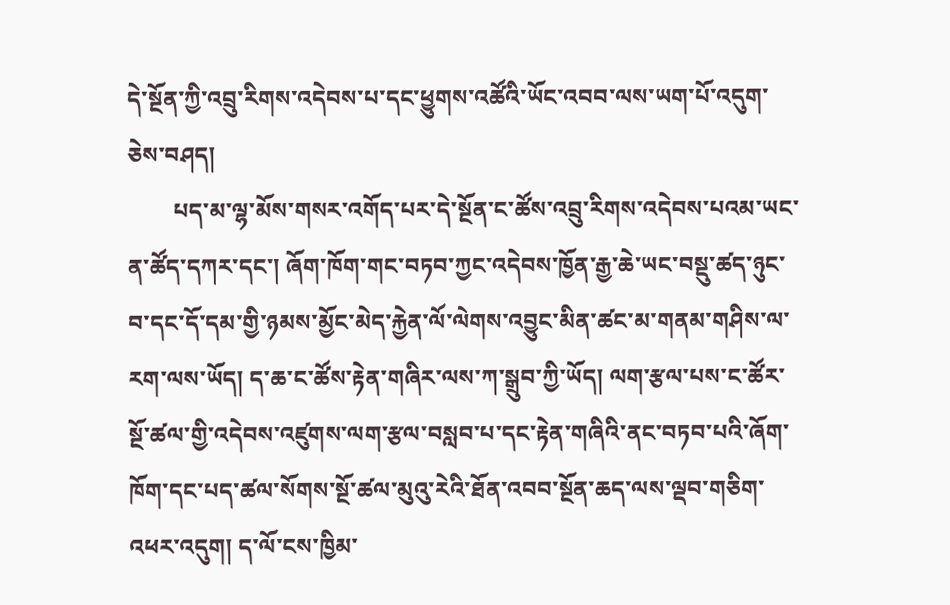དེ་སྔོན་ཀྱི་འབྲུ་རིགས་འདེབས་པ་དང་ཕྱུགས་འཚོའི་ཡོང་འབབ་ལས་ཡག་པོ་འདུག་ཅེས་བཤད།
        པད་མ་ལྷ་མོས་གསར་འགོད་པར་དེ་སྔོན་ང་ཚོས་འབྲུ་རིགས་འདེབས་པའམ་ཡང་ན་ཚོད་དཀར་དང་། ཞོག་ཁོག་གང་བཏབ་ཀྱང་འདེབས་ཁྱོན་རྒྱ་ཆེ་ཡང་བསྡུ་ཚད་ཉུང་བ་དང་དོ་དམ་གྱི་ཉམས་མྱོང་མེད་རྐྱེན་ལོ་ལེགས་འབྱུང་མིན་ཚང་མ་གནམ་གཤིས་ལ་རག་ལས་ཡོད། ད་ཆ་ང་ཚོས་རྟེན་གཞིར་ལས་ཀ་སྒྲུབ་ཀྱི་ཡོད། ལག་རྩལ་པས་ང་ཚོར་སྔོ་ཚལ་གྱི་འདེབས་འཛུགས་ལག་རྩལ་བསླབ་པ་དང་རྟེན་གཞིའི་ནང་བཏབ་པའི་ཞོག་ཁོག་དང་པད་ཚལ་སོགས་སྔོ་ཚལ་མུའུ་རེའི་ཐོན་འབབ་སྔོན་ཆད་ལས་ལྡབ་གཅིག་འཕར་འདུག། ད་ལོ་ངས་ཁྱིམ་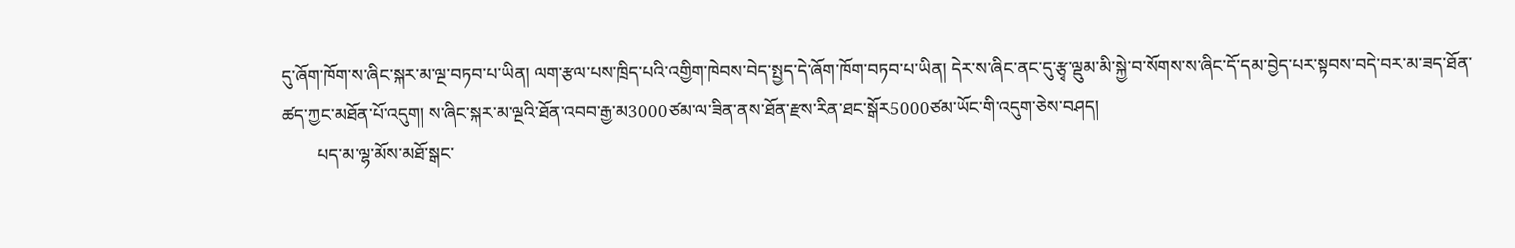དུ་ཞོག་ཁོག་ས་ཞིང་སྐར་མ་ལྔ་བཏབ་པ་ཡིན། ལག་རྩལ་པས་ཁྲིད་པའི་འགྱིག་ཁེབས་བེད་སྤྱད་དེ་ཞོག་ཁོག་བཏབ་པ་ཡིན། དེར་ས་ཞིང་ནང་དུ་རྩྭ་ལྡུམ་མི་སྐྱེ་བ་སོགས་ས་ཞིང་དོ་དམ་བྱེད་པར་སྟབས་བདེ་བར་མ་ཟད་ཐོན་ཚད་ཀྱང་མཐོན་པོ་འདུག། ས་ཞིང་སྐར་མ་ལྔའི་ཐོན་འབབ་རྒྱ་མ3000ཙམ་ལ་ཟིན་ནས་ཐོན་རྫས་རིན་ཐང་སྒོར5000ཙམ་ཡོང་གི་འདུག་ཅེས་བཤད།
        པད་མ་ལྷ་མོས་མཐོ་སྒང་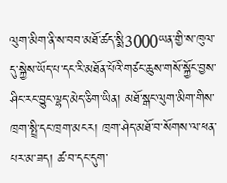ལུག་མིག་ནི་ས་བབ་མཐོ་ཚད་སྨི3000ཡན་གྱི་ས་ཁུལ་དུ་སྐྱེས་ཡོད་པ་དང་རི་མཐོན་པོའི་གཙང་ཆུས་གསོ་སྐྱོང་བྱས་ཤིང་རང་བྱུང་ལྷད་མེད་ཅིག་ཡིན། མཐོ་སྒང་ལུག་མིག་གིས་ཁྲག་སྤྲི་དང་ཁྲག་མངར། ཁྲག་ཤེད་མཐོ་བ་སོགས་ལ་ཕན་པར་མ་ཟད། ཚ་བ་དང་དུག་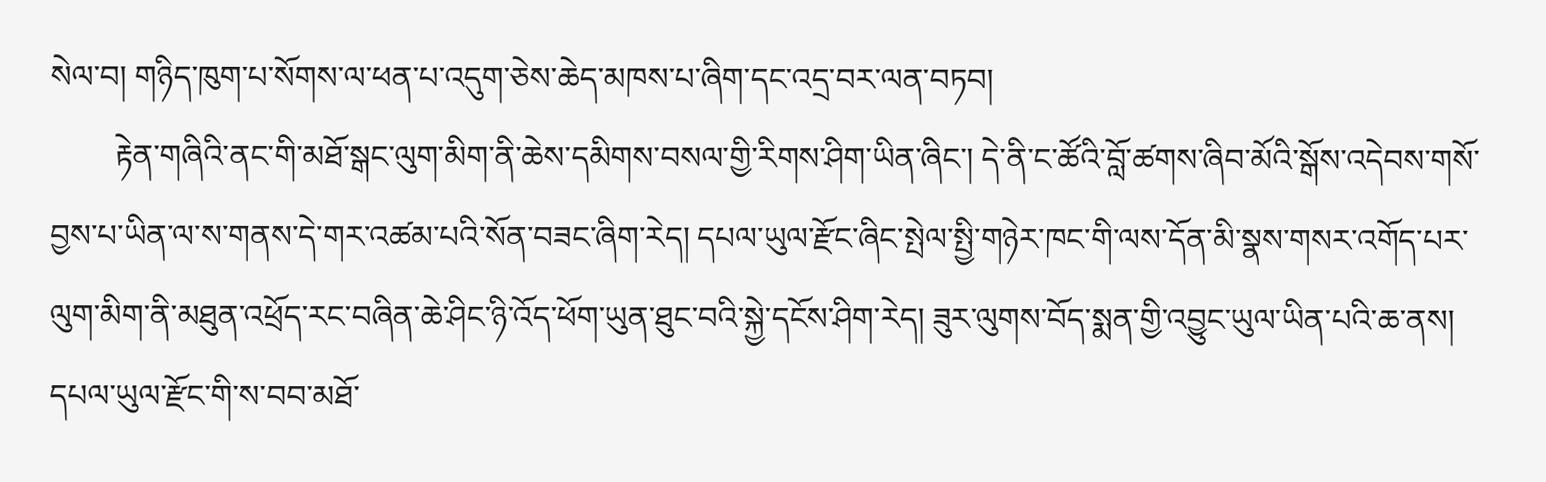སེལ་བ། གཉིད་ཁུག་པ་སོགས་ལ་ཕན་པ་འདུག་ཅེས་ཆེད་མཁས་པ་ཞིག་དང་འདྲ་བར་ལན་བཏབ།
        རྟེན་གཞིའི་ནང་གི་མཐོ་སྒང་ལུག་མིག་ནི་ཆེས་དམིགས་བསལ་གྱི་རིགས་ཤིག་ཡིན་ཞིང་། དེ་ནི་ང་ཚོའི་བློ་ཚགས་ཞིབ་མོའི་སྒོས་འདེབས་གསོ་བྱས་པ་ཡིན་ལ་ས་གནས་དེ་གར་འཚམ་པའི་སོན་བཟང་ཞིག་རེད། དཔལ་ཡུལ་རྫོང་ཞིང་སྤེལ་སྤྱི་གཉེར་ཁང་གི་ལས་དོན་མི་སྣས་གསར་འགོད་པར་ལུག་མིག་ནི་མཐུན་འཕྲོད་རང་བཞིན་ཆེ་ཤིང་ཉི་འོད་ཕོག་ཡུན་ཐུང་བའི་སྐྱེ་དངོས་ཤིག་རེད། ཟུར་ལུགས་བོད་སྨན་གྱི་འབྱུང་ཡུལ་ཡིན་པའི་ཆ་ནས། དཔལ་ཡུལ་རྫོང་གི་ས་བབ་མཐོ་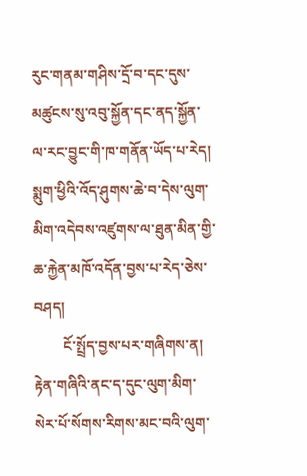རུང་གནམ་གཤིས་དྲོ་བ་དང་དུས་མཚུངས་སུ་འབུ་སྐྱོན་དང་ནད་སྐྱོན་ལ་རང་བྱུང་གི་ཁ་གནོན་ཡོད་པ་རེད། སྨུག་ཕྱིའི་འོད་ཤུགས་ཆེ་བ་དེས་ལུག་མིག་འདེབས་འཛུགས་ལ་ཐུན་མིན་གྱི་ཆ་རྐྱེན་མཁོ་འདོན་བྱས་པ་རེད་ཅེས་བཤད།
        ངོ་སྤྲོད་བྱས་པར་གཞིགས་ན། རྟེན་གཞིའི་ནང་ད་དུང་ལུག་མིག་སེར་པོ་སོགས་རིགས་མང་བའི་ལུག་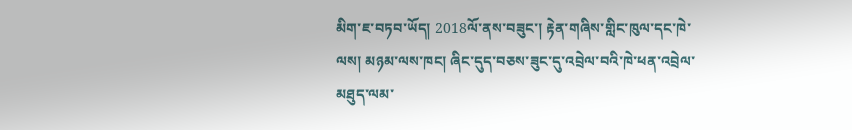མིག་ཇ་བཏབ་ཡོད། 2018ལོ་ནས་བཟུང་། རྟེན་གཞིས་གླིང་ཁུལ་དང་ཁེ་ལས། མཉམ་ལས་ཁང། ཞིང་དུད་བཅས་ཟུང་དུ་འབྲེལ་བའི་ཁེ་ཕན་འབྲེལ་མཐུད་ལམ་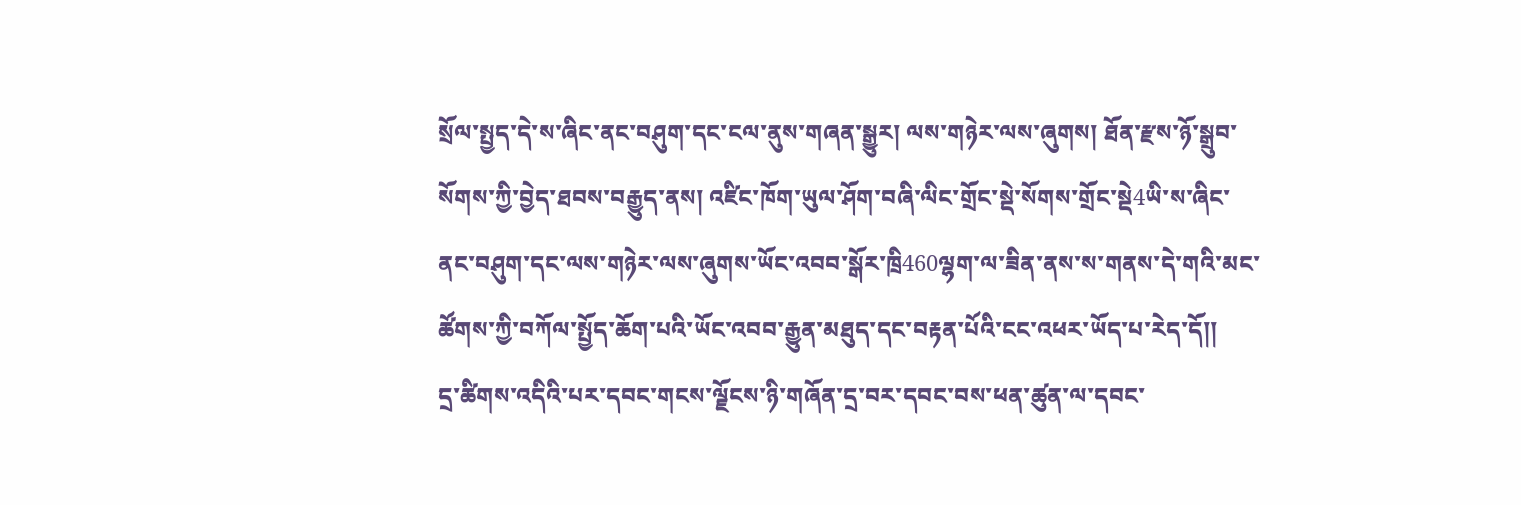སྲོལ་སྤྱད་དེ་ས་ཞིང་ནང་བཤུག་དང་ངལ་ནུས་གཞན་སྒྱུར། ལས་གཉེར་ལས་ཞུགས། ཐོན་རྫས་ཉོ་སྒྲུབ་སོགས་ཀྱི་བྱེད་ཐབས་བརྒྱུད་ནས། འཛིང་ཁོག་ཡུལ་ཤོག་བཞི་ལིང་གྲོང་སྡེ་སོགས་གྲོང་སྡེ4ཡི་ས་ཞིང་ནང་བཤུག་དང་ལས་གཉེར་ལས་ཞུགས་ཡོང་འབབ་སྒོར་ཁྲི460ལྷག་ལ་ཟིན་ནས་ས་གནས་དེ་གའི་མང་ཚོགས་ཀྱི་བཀོལ་སྤྱོད་ཆོག་པའི་ཡོང་འབབ་རྒྱུན་མཐུད་དང་བརྟན་པོའི་ངང་འཕར་ཡོད་པ་རེད་དོ།།
དྲ་ཚིགས་འདིའི་པར་དབང་གངས་ལྗོངས་ཉི་གཞོན་དྲ་བར་དབང་བས་ཕན་ཚུན་ལ་དབང་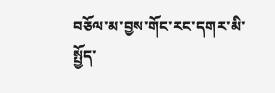བཅོལ་མ་བྱས་གོང་རང་དགར་མི་སྤྱོད་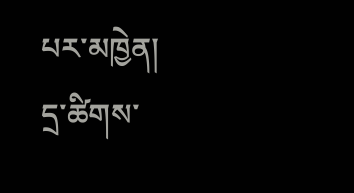པར་མཁྱེན།
དྲ་ཚིགས་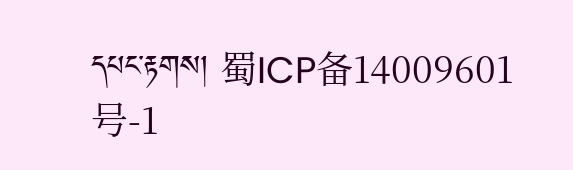དཔང་རྟགས། 蜀ICP备14009601号-1